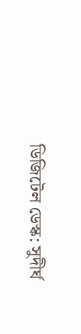ডিজিটেল ডেস্ক: সুদীর্ঘ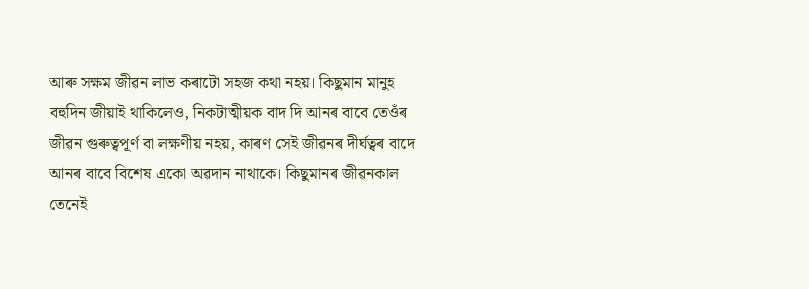আৰু সক্ষম জীৱন লাভ কৰাটো সহজ কথা নহয়। কিছুমান মানুহ বহুদিন জীয়াই থাকিলেও, নিকটাত্মীয়ক বাদ দি আনৰ বাবে তেওঁৰ জীৱন গুৰুত্বপূৰ্ণ বা লক্ষণীয় নহয়, কাৰণ সেই জীৱনৰ দীর্ঘত্বৰ বাদে আনৰ বাবে বিশেষ একো অৱদান নাথাকে। কিছুমানৰ জীৱনকাল তেনেই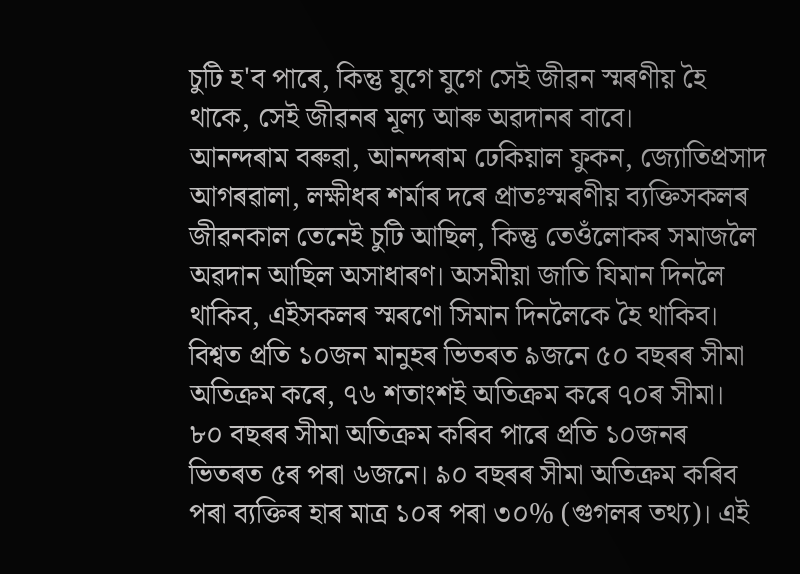চুটি হ'ব পাৰে, কিন্তু যুগে যুগে সেই জীৱন স্মৰণীয় হৈ থাকে, সেই জীৱনৰ মূল্য আৰু অৱদানৰ বাবে।
আনন্দৰাম বৰুৱা, আনন্দৰাম ঢেকিয়াল ফুকন, জ্যোতিপ্ৰসাদ আগৰৱালা, লক্ষীধৰ শৰ্মাৰ দৰে প্রাতঃস্মৰণীয় ব্যক্তিসকলৰ জীৱনকাল তেনেই চুটি আছিল, কিন্তু তেওঁলোকৰ সমাজলৈ অৱদান আছিল অসাধাৰণ। অসমীয়া জাতি যিমান দিনলৈ থাকিব, এইসকলৰ স্মৰণো সিমান দিনলৈকে হৈ থাকিব। বিশ্বত প্রতি ১০জন মানুহৰ ভিতৰত ৯জনে ৫০ বছৰৰ সীমা অতিক্ৰম কৰে, ৭৬ শতাংশই অতিক্ৰম কৰে ৭০ৰ সীমা। ৮০ বছৰৰ সীমা অতিক্ৰম কৰিব পাৰে প্ৰতি ১০জনৰ ভিতৰত ৫ৰ পৰা ৬জনে। ৯০ বছৰৰ সীমা অতিক্ৰম কৰিব পৰা ব্যক্তিৰ হাৰ মাত্র ১০ৰ পৰা ৩০% (গুগলৰ তথ্য)। এই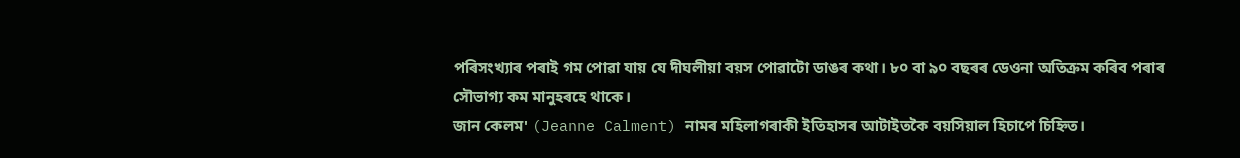পৰিসংখ্যাৰ পৰাই গম পোৱা যায় যে দীঘলীয়া বয়স পোৱাটো ডাঙৰ কথা। ৮০ বা ৯০ বছৰৰ ডেওনা অতিক্ৰম কৰিব পৰাৰ সৌভাগ্য কম মানুহৰহে থাকে।
জান কেলম' (Jeanne Calment) নামৰ মহিলাগৰাকী ইতিহাসৰ আটাইতকৈ বয়সিয়াল হিচাপে চিহ্নিত।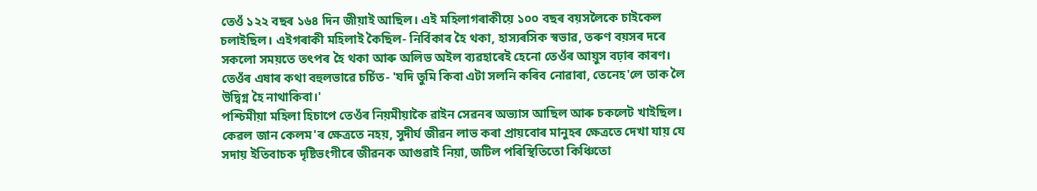তেওঁ ১২২ বছৰ ১৬৪ দিন জীয়াই আছিল। এই মহিলাগৰাকীয়ে ১০০ বছৰ বয়সলৈকে চাইকেল চলাইছিল। এইগৰাকী মহিলাই কৈছিল- নির্বিকাৰ হৈ থকা, হাস্যৰসিক স্বভাৱ, তৰুণ বয়সৰ দৰে সকলো সময়তে তৎপৰ হৈ থকা আৰু অলিভ অইল ব্যৱহাৰেই হেনো তেওঁৰ আয়ুস বঢ়াৰ কাৰণ। তেওঁৰ এষাৰ কথা বহুলভাৱে চর্চিত- 'যদি তুমি কিবা এটা সলনি কৰিব নোৱাৰা, তেনেহ'লে তাক লৈ উদ্বিগ্ন হৈ নাথাকিবা।'
পশ্চিমীয়া মহিলা হিচাপে তেওঁৰ নিয়মীয়াকৈ ৱাইন সেৱনৰ অভ্যাস আছিল আৰু চকলেট খাইছিল। কেৱল জান কেলম'ৰ ক্ষেত্ৰতে নহয়, সুদীর্ঘ জীৱন লাভ কৰা প্ৰায়বোৰ মানুহৰ ক্ষেত্রতে দেখা যায় যে সদায় ইতিবাচক দৃষ্টিভংগীৰে জীৱনক আগুৱাই নিয়া, জটিল পৰিস্থিতিতো কিঞ্চিতো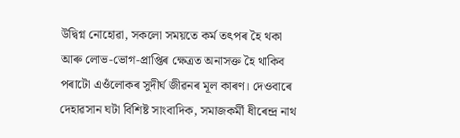উদ্বিগ্ন নোহোৱা, সকলো সময়তে কর্ম তৎপৰ হৈ থকা আৰু লোভ-ভোগ-প্রাপ্তিৰ ক্ষেত্ৰত অনাসক্ত হৈ থাকিব পৰাটো এওঁলোকৰ সুদীর্ঘ জীৱনৰ মূল কাৰণ। দেওবাৰে দেহাৱসান ঘটা বিশিষ্ট সাংবাদিক, সমাজকর্মী ধীৰেন্দ্ৰ নাথ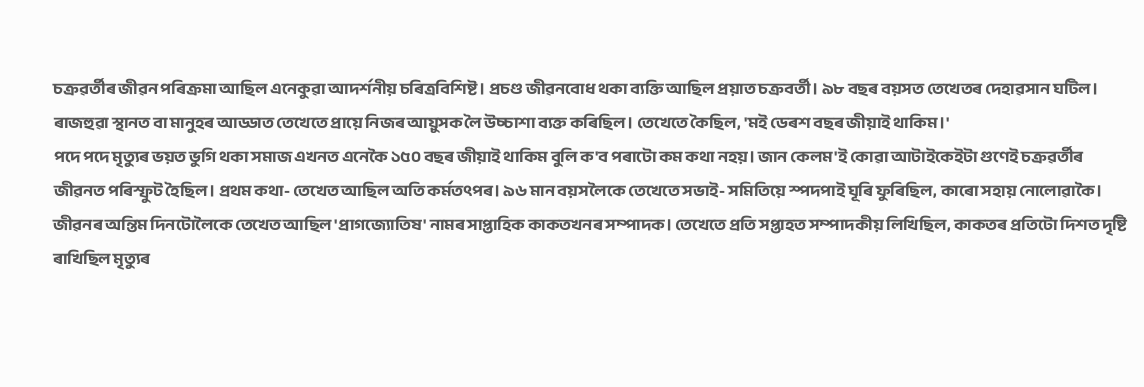চক্রৱর্তীৰ জীৱন পৰিক্ৰমা আছিল এনেকুৱা আদর্শনীয় চৰিত্ৰবিশিষ্ট। প্রচণ্ড জীৱনবোধ থকা ব্যক্তি আছিল প্রয়াত চক্রবর্তী। ৯৮ বছৰ বয়সত তেখেতৰ দেহাৱসান ঘটিল।
ৰাজহুৱা স্থানত বা মানুহৰ আড্ডাত তেখেতে প্রায়ে নিজৰ আয়ুসক লৈ উচ্চাশা ব্যক্ত কৰিছিল। তেখেতে কৈছিল, 'মই ডেৰশ বছৰ জীয়াই থাকিম।'
পদে পদে মৃত্যুৰ ভয়ত ভুগি থকা সমাজ এখনত এনেকৈ ১৫০ বছৰ জীয়াই থাকিম বুলি ক'ব পৰাটো কম কথা নহয়। জান কেলম'ই কোৱা আটাইকেইটা গুণেই চক্রৱৰ্তীৰ জীৱনত পৰিস্ফুট হৈছিল। প্রথম কথা- তেখেত আছিল অতি কর্মতৎপৰ। ৯৬ মান বয়সলৈকে তেখেতে সভাই- সমিতিয়ে স্পদপাই ঘূৰি ফুৰিছিল, কাৰো সহায় নোলোৱাকৈ। জীৱনৰ অন্তিম দিনটোলৈকে তেখেত আছিল 'প্রাগজ্যোতিষ' নামৰ সাপ্তাহিক কাকতখনৰ সম্পাদক। তেখেতে প্রতি সপ্তাহত সম্পাদকীয় লিখিছিল, কাকতৰ প্রতিটো দিশত দৃষ্টি ৰাখিছিল মৃত্যুৰ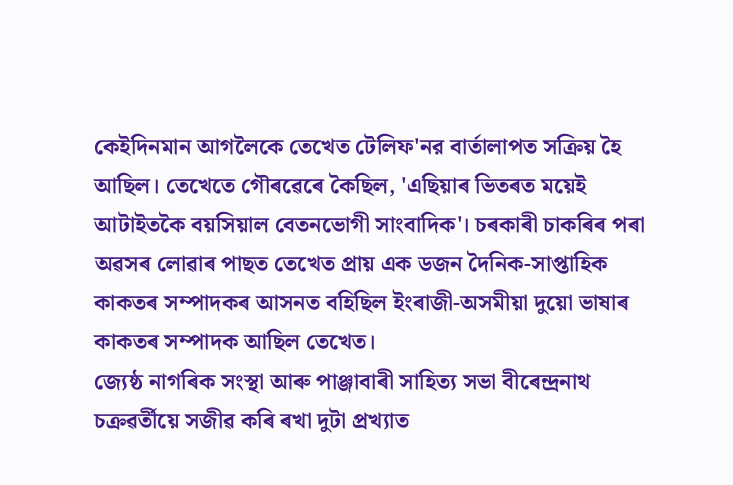কেইদিনমান আগলৈকে তেখেত টেলিফ'নর বার্তালাপত সক্রিয় হৈ আছিল। তেখেতে গৌৰৱেৰে কৈছিল, 'এছিয়াৰ ভিতৰত ময়েই আটাইতকৈ বয়সিয়াল বেতনভোগী সাংবাদিক'। চৰকাৰী চাকৰিৰ পৰা অৱসৰ লোৱাৰ পাছত তেখেত প্রায় এক ডজন দৈনিক-সাপ্তাহিক কাকতৰ সম্পাদকৰ আসনত বহিছিল ইংৰাজী-অসমীয়া দুয়ো ভাষাৰ কাকতৰ সম্পাদক আছিল তেখেত।
জ্যেষ্ঠ নাগৰিক সংস্থা আৰু পাঞ্জাবাৰী সাহিত্য সভা বীৰেন্দ্রনাথ চক্রৱর্তীয়ে সজীৱ কৰি ৰখা দুটা প্রখ্যাত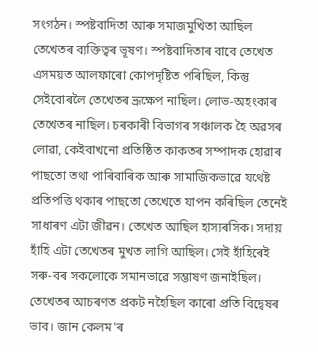সংগঠন। স্পষ্টবাদিতা আৰু সমাজমুখিতা আছিল তেখেতৰ ব্যক্তিত্বৰ ভূষণ। স্পষ্টবাদিতাৰ বাবে তেখেত এসময়ত আলফাৰো কোপদৃষ্টিত পৰিছিল, কিন্তু সেইবোৰলৈ তেখেতৰ ভ্রূক্ষেপ নাছিল। লোভ-অহংকাৰ তেখেতৰ নাছিল। চৰকাৰী বিভাগৰ সঞ্চালক হৈ অৱসৰ লোৱা, কেইবাখনো প্রতিষ্ঠিত কাকতৰ সম্পাদক হোৱাৰ পাছতো তথা পাৰিবাৰিক আৰু সামাজিকভাৱে যথেষ্ট প্রতিপত্তি থকাৰ পাছতো তেখেতে যাপন কৰিছিল তেনেই সাধাৰণ এটা জীৱন। তেখেত আছিল হাস্যৰসিক। সদায় হাঁহি এটা তেখেতৰ মুখত লাগি আছিল। সেই হাঁহিৰেই সৰু-বৰ সকলোকে সমানভাৱে সম্ভাষণ জনাইছিল। তেখেতৰ আচৰণত প্রকট নহৈছিল কাৰো প্রতি বিদ্বেষৰ ভাব। জান কেলম'ৰ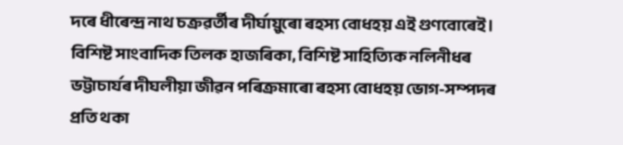দৰে ধীৰেন্দ্ৰ নাথ চক্রৱৰ্তীৰ দীর্ঘায়ুৰো ৰহস্য বোধহয় এই গুণবোৰেই। বিশিষ্ট সাংবাদিক তিলক হাজৰিকা, বিশিষ্ট সাহিত্যিক নলিনীধৰ ভট্টাচাৰ্যৰ দীঘলীয়া জীৱন পৰিক্রমাৰো ৰহস্য বোধহয় ভোগ-সম্পদৰ প্রতি থকা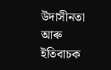উদাসীনতা আৰু ইতিবাচক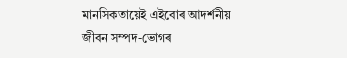মানসিকতায়েই এইবোৰ আদর্শনীয় জীবন সম্পদ-ভোগৰ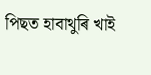পিছত হাবাথুৰি খাই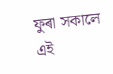ফুৰা সকালে এই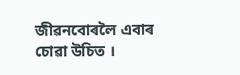জীৱনবোৰলৈ এবাৰ চোৱা উচিত ।